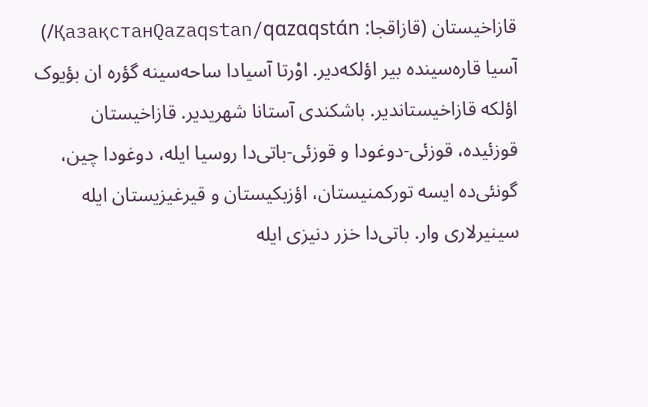قازاخیستان (قازاقجا: ҚазақстанQazaqstan/qɑzɑqstɑ́n/) آسیا قاره‌سینده بیر اؤلکه‌دیر. اوْرتا آسیادا ساحه‌سینه گؤره ان بؤیوک اؤلکه قازاخیستاندیر. باشکندی آستانا شهریدیر. قازاخیستان قوزئیده، قوزئی-دوغودا و قوزئی-باتی‌دا روسیا ایله، دوغودا چین، گونئی‌ده ایسه تورکمنیستان، اؤزبکیستان و قیرغیزیستان ایله سینیرلاری وار. باتی‌دا خزر دنیزی ایله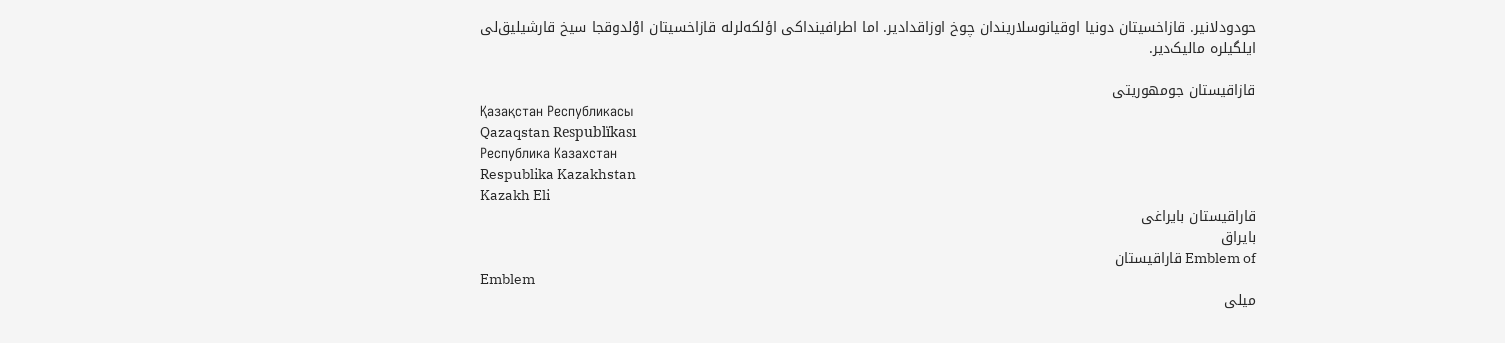حودودلانیر. قازاخسیتان دونیا اوقیانوسلاریندان چوخ اوزاقدادیر. اما اطرافینداکی اؤلکه‌لرله قازاخسیتان اوْلدوقجا سیخ قارشیلیق‌لی ایلگیلره مالیک‌دیر.

قازاقیستان جومهوریتی
Қазақстан Республикасы
Qazaqstan Respublïkası
Республика Казахстан
Respublika Kazakhstan
Kazakh Eli
قاراقیستان بایراغی
بایراق
Emblem of قاراقیستان
Emblem
میلی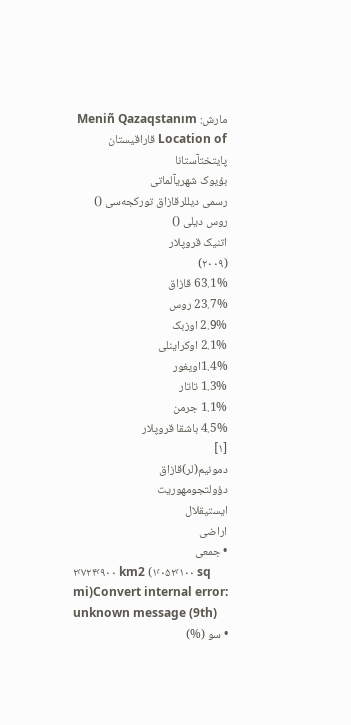مارش: Meniñ Qazaqstanım
Location of قاراقیستان
پایتختآستانا
بؤیوک شهریآلماتی
رسمی دیللرقازاق تورکجه‌سی ()
روس دیلی ()
اتنیک قروپلار
(۲۰۰۹)
63.1% قازاق
23.7% روس
2.9% اوزبک
2.1% اوکراینلی
1.4%اویغور
1.3% تاتار
1.1% جرمن
4.5% باشقا قروپلار
[۱]
دمونیم(لر)قازاق
دؤولتجومهوریت
ایستیقلال
اراضی
• جمعی
۲٬۷۲۴٬۹۰۰ km2 (۱٬۰۵۲٬۱۰۰ sq mi)Convert internal error: unknown message (9th)
• سو (%)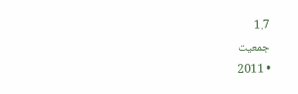1.7
جمعیت
• 2011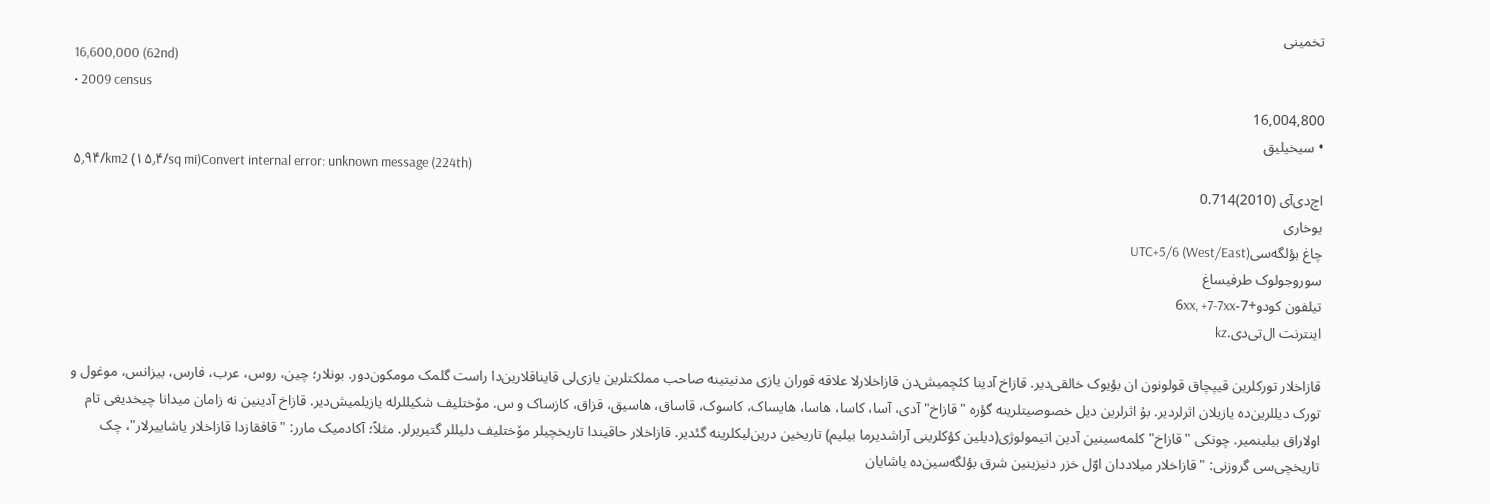تخمینی
16,600,000 (62nd)
• 2009 census
16,004,800
• سیخیلیق
۵٫۹۴/km2 (۱۵٫۴/sq mi)Convert internal error: unknown message (224th)
اچ‌دی‌آی (2010)0.714
یوخاری
چاغ بؤلگه‌سیUTC+5/6 (West/East)
سوروجولوک طرفیساغ
تیلفون کودو+7-6xx, +7-7xx
اینترنت ال‌تی‌دی.kz

قازاخلار تورکلرین قیپچاق قولونون ان بؤیوک خالقی‌دیر. قازاخ آدینا کئچمیش‌دن قازاخلارلا علاقه قوران یازی مدنیتینه صاحب مملکتلرین یازی‌لی قایناقلارین‌دا راست گلمک مومکون‌دور. بونلار؛ چین، روس، عرب، فارس، بیزانس، موغول و تورک دیللرین‌ده یازیلان اثرلردیر. بۇ اثرلرین دیل خصوصیتلرینه گؤره "قازاخ" آدی، آسا، کاسا، هاسا، هایساک، کاسوک، قاساق، هاسیق، قزاق، کازساک و س. مۆختلیف شکیللرله یازیلمیش‌دیر. قازاخ آدینین نه زامان میدانا چیخدیغی تام اولاراق بیلینمیر. چونکی "قازاخ" کلمه‌سینین آدین اتیمولوژی(دیلین کؤکلرینی آراشدیرما بیلیم) تاریخین درین‌لیکلرینه گئدیر. قازاخلار حاقیندا تاریخچیلر مۆختلیف دلیللر گتیریرلر. مثلاً؛ آکادمیک مارر: "قافقازدا قازاخلار یاشاییرلار"، چک تاریخچی‌سی گروزنی: "قازاخلار میلاددان اوّل خزر دنیزینین شرق بؤلگه‌سین‌ده یاشایان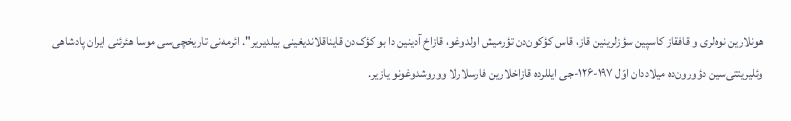هونلارین نوه‌لری و قافقاز کاسپین سؤزلرینین قاز، قاس کؤکون‌دن تؤرمیش اولدوغو، قازاخ آدینین دا بو کؤک‌دن قایناقلاندیغینی بیلدیریر". ائرمه‌نی تاریخچی‌سی موسا هئرئنی ایران پادشاهی وئلیریتتی‌سین دؤورون‌ده میلاددان اوّل ۱۹۷-۱۲۶-جی ایللرده قازاخلارین فارسلارلا ووروشدوغونو یازیر.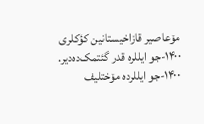مۆعاصیر قازاخیستانین کؤکلری ۱۴۰۰-جو ایللره قدر گئتمک‌ده‌دیر. ۱۴۰۰-جو ایللرده مۆختلیف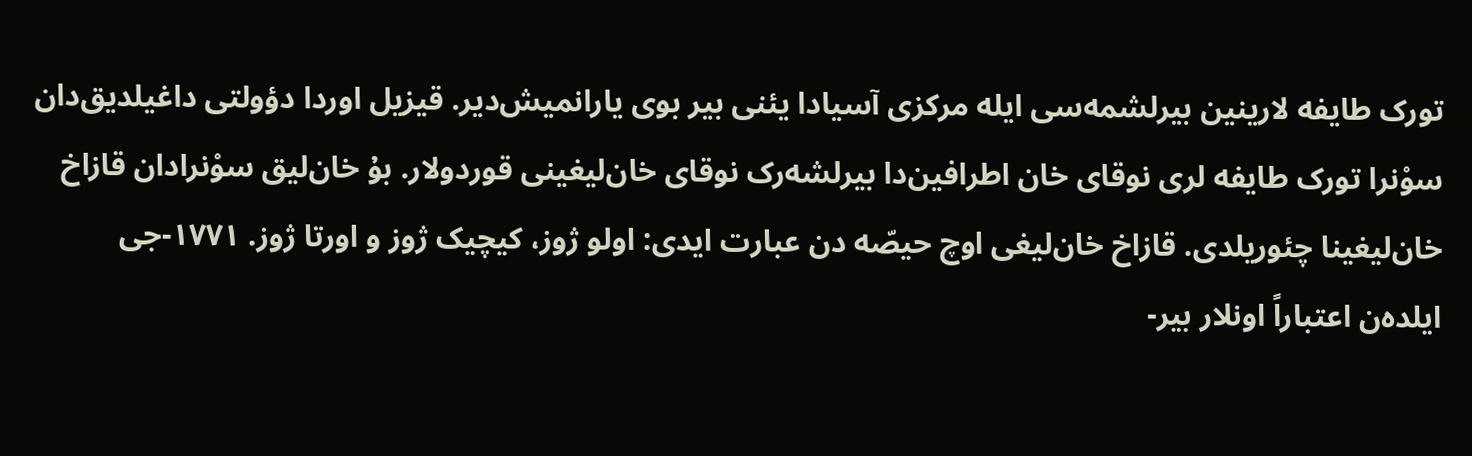تورک طایفه لارینین بیرلشمه‌سی ایله مرکزی آسیادا یئنی بیر بوی یارانمیش‌دیر. قیزیل اوردا دؤولتی داغیلدیق‌دان سوْنرا تورک طایفه لری نوقای خان اطرافین‌دا بیرلشه‌رک نوقای خان‌لیغینی قوردولار. بۇ خان‌لیق سوْنرادان قازاخ خان‌لیغینا چئوریلدی. قازاخ خان‌لیغی اوچ حیصّه دن عبارت ایدی: اولو ژوز، کیچیک ژوز و اورتا ژوز. ۱۷۷۱-جی ایلده‌ن اعتباراً اونلار بیر-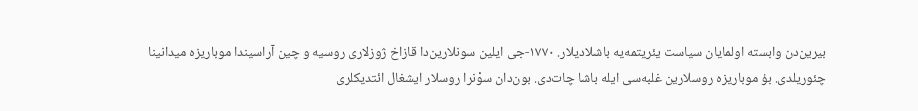بیرین‌دن وابسته اولمایان سیاست یئریتمه‌یه باشلادیلار. ۱۷۷۰-جی ایلین سونلارین‌دا قازاخ ژوزلاری روسیه و چین آراسیندا موباریزه میدانینا چئوریلدی. بۇ موباریزه روسلارین غلبه‌سی ایله باشا چات‌دی. بون‌دان سوْنرا روسلار ایشغال ائتدیکلری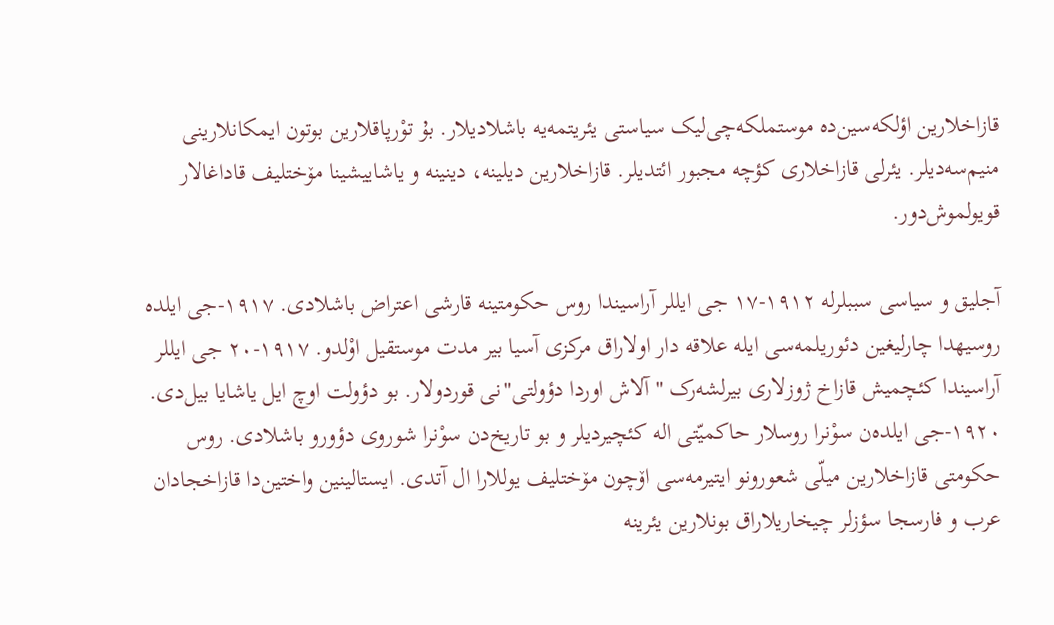قازاخلارین اؤلکه‌سین‌ده موستملکه‌چی‌لیک سیاستی یئریتمه‌یه باشلادیلار. بۇ توْرپاقلارین بوتون ایمکانلارینی منیم‌سه‌دیلر. یئرلی قازاخلاری کؤچه مجبور ائتدیلر. قازاخلارین دیلینه، دینینه و یاشاییشینا مۆختلیف قاداغالار قویولموش‌دور.

آجلیق و سیاسی سببلرله ۱۹۱۲-۱۷ جی ایللر آراسیندا روس حکومتینه قارشی اعتراض باشلادی. ۱۹۱۷-جی ایلده روسیهدا چارلیغین دئوریلمه‌سی ایله علاقه دار اولاراق مرکزی آسیا بیر مدت موستقیل اوْلدو. ۱۹۱۷-۲۰ جی ایللر آراسیندا کئچمیش قازاخ ژوزلاری بیرلشه‌رک "آلاش اوردا دؤولتی"نی قوردولار. بو دؤولت اوچ ایل یاشایا بیل‌دی. ۱۹۲۰-جی ایلده‌ن سوْنرا روسلار حاکمیّتی اله کئچیردیلر و بو تاریخ‌دن سوْنرا شوروی دؤورو باشلادی. روس حکومتی قازاخلارین میلّی شعورونو ایتیرمه‌سی اۆچون مۆختلیف یوللارا ال آتدی. ایستالینین واختین‌دا قازاخجادان عرب و فارسجا سؤزلر چیخاریلاراق بونلارین یئرینه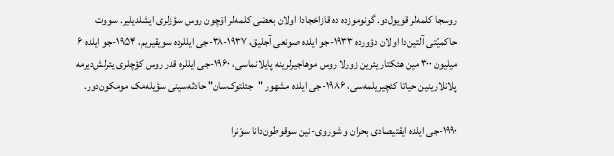روسجا کلمه‌لر قویول‌دو. گونوموزده ده قازاخجادا اولان بعضی کلمه‌لر اۆچون روس سؤزلری ایشلدیلیر. سووت حاکمیّتی آلتین‌دا اولان دؤورده ۱۹۳۳-جو ایلده صونعی آجلیق، ۱۹۳۷-۳۸-جی ایللرده سویقیریم، ۱۹۵۴-جو ایلده ۶ میلیون ۳۰۰ مین هئکتار یئرین زورلا روس موهاجیرلرینه پایلانماسی، ۱۹۶۰-جی ایللره قدر روس کؤچلری یئرلش‌دیرمه پلانلارینین حیاتا کئچیریلمه‌سی، ۱۹۸۶-جی ایلده مشهور "جئلتوک‌سان" حادثه‌سینی سؤیله‌مک مومکون‌دور.

۱۹۹۰-جی ایلده ایقتیصادی بحران و شوروی-نین سوقوطون‌دانا سوْنرا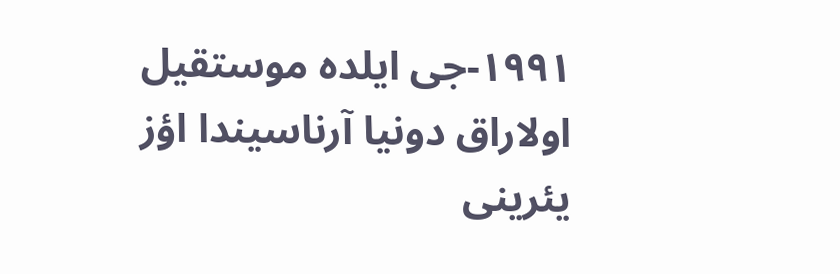۱۹۹۱-جی ایلده موستقیل اولاراق دونیا آرناسیندا اؤز یئرینی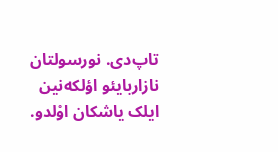تاپ‌دی. نورسولتان نازاربایئو اؤلکه‌نین ایلک یاشکان اوْلدو.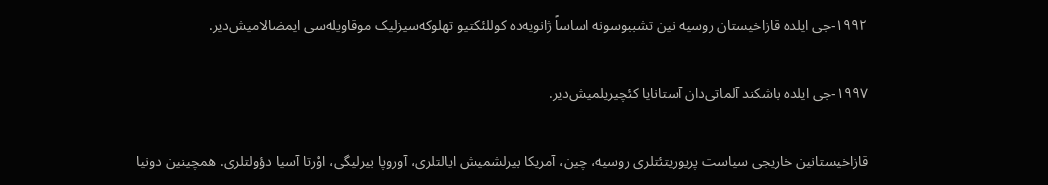۱۹۹۲-جی ایلده قازاخیستان روسیه نین تشببوسونه اساساً ژانویه‌ده کوللئکتیو تهلوکه‌سیزلیک موقاویله‌سی ایمضالامیش‌دیر.

۱۹۹۷-جی ایلده باشکند آلماتی‌دان آستانایا کئچیریلمیش‌دیر.

قازاخیستانین خاریجی سیاست پریوریتئتلری روسیه، چین، آمریکا بیرلشمیش ایالتلری، آوروپا بیرلیگی، اوْرتا آسیا دؤولتلری. همچینین دونیا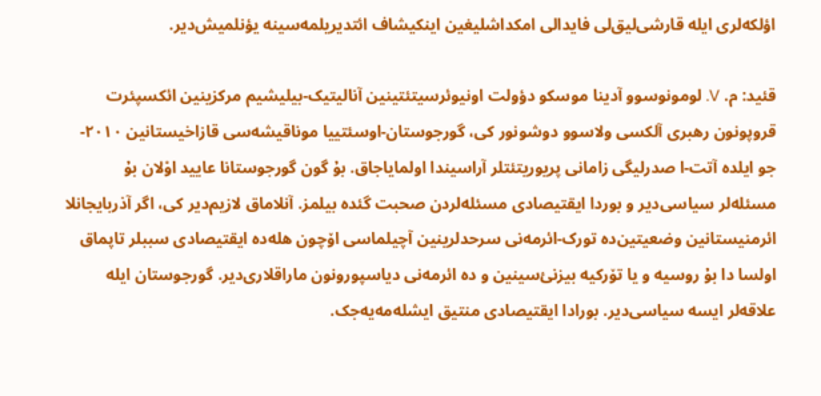اؤلکه‌لری ایله قارشی‌لیق‌لی فایدالی امکداشلیغین اینکیشاف ائتدیریلمه‌سینه یؤنلمیش‌دیر.

قئید: م. V. لومونوسوو آدینا موسکو دؤولت اونیوئرسیتئتینین آنالیتیک-بیلیشیم مرکزینین ائکسپئرت قروپونون رهبری آلکسی ولاسوو دوشونور کی، گورجوستان-اوسئتییا موناقیشه‌سی قازاخیستانین ۲۰۱۰-جو ایلده آتت-ا صدرلیگی زامانی پریوریتئتلر آراسیندا اولمایاجاق. بۇ گون گورجوستانا عایید اوْلان بۇ مسئله‌لر سیاسی‌دیر و بوردا ایقتیصادی مسئله‌لردن صحبت گئده بیلمز. آنلاماق لازیم‌دیر کی، اگر آذربایجانلا ائرمنیستانین وضعیتین‌ده تورک-ائرمه‌نی سرحدلرینین آچیلماسی اۆچون هله‌ده ایقتیصادی سببلر تاپماق اولسا دا بۇ روسیه و یا تۆرکیه بیزنئ‌سینین و ده ائرمه‌نی دیاسپورونون ماراقلاری‌دیر. گورجوستان ایله علاقه‌لر ایسه سیاسی‌دیر. بورادا ایقتیصادی منتیق ایشله‌مه‌یه‌جک.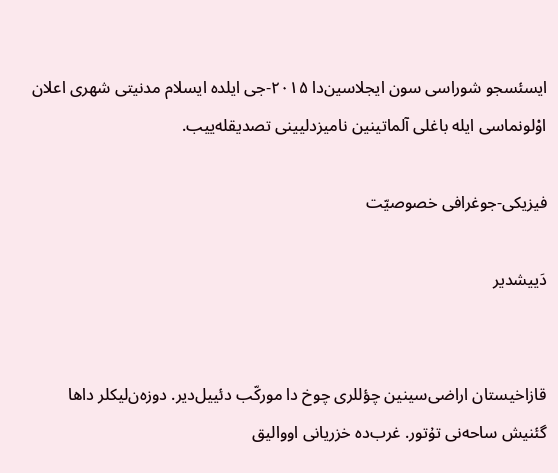ایسئسجو شوراسی سون ایجلاسین‌دا ۲۰۱۵-جی ایلده ایسلام مدنیتی شهری اعلان اوْلونماسی ایله باغلی آلماتینین نامیزدلیینی تصدیقله‌ییب.

فیزیکی-جوغرافی خصوصیّت

دَییشدیر


قازاخیستان اراضی‌سینین چؤللری چوخ دا مورکّب دئییل‌دیر. دوزه‌ن‌لیکلر داها گئنیش ساحه‌نی تۇتور. غرب‌ده خزریانی اووالیق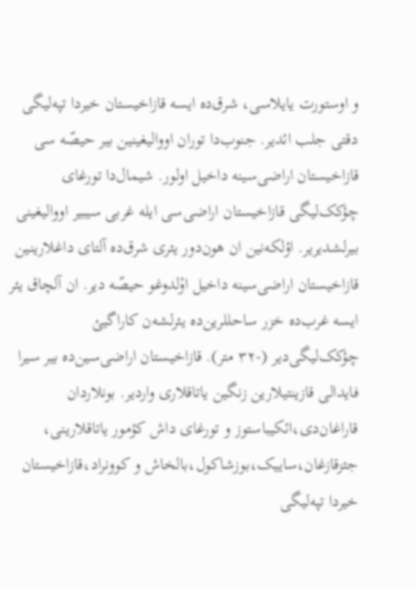و اوستورت یایلاسی، شرق‌ده ایسه قازاخیستان خیردا تپه‌لیگی دقتی جلب ائدیر. جنوب‌دا توران اووالیغینین بیر حیصّه سی قازاخیستان اراضی‌سینه داخیل اولور. شیمال‌دا تورغای چؤکک‌لیگی قازاخیستان اراضی‌سی ایله غربی سیبیر اووالیغینی بیرلشدیریر. اؤلکه‌نین ان هون‌دور یئری شرق‌ده آلتای داغلارینین قازاخیستان اراضی‌سینه داخیل اوْلدوغو حیصّه دیر. ان آلچاق یئر ایسه غرب‌ده خزر ساحللرین‌ده یئرلشه‌ن کاراگیئ چؤکک‌لیگی‌دیر (-۳۲ متر). قازاخیستان اراضی‌سین‌ده بیر سیرا فایدالی قازینتیلارین زنگین یاتاقلاری واردیر. بونلاردان قاراغان‌دی،ائکیباستوز و تورغای داش کؤمور یاتاقلارینی، جئزقازغان،ساییک،بوزشاکول،بالخاش و کوونراد،قازاخیستان خیردا تپه‌لیگی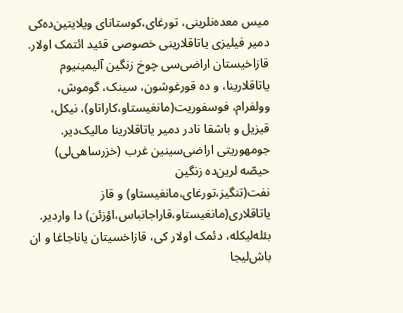میس معده‌نلرینی، تورغای،کوستانای ویلایتین‌ده‌کی دمیر فیلیزی یاتاقلارینی خصوصی قئید ائتمک اولار. قازاخیستان اراضی‌سی چوخ زنگین آلیمینیوم یاتاقلارینا، و ده قورغوشون، سینک، گوموش، وولفرام، فوسفوریت(مانغیستاو،کاراتاو)، نیکل، قیزیل و باشقا نادر دمیر یاتاقلارینا مالیک‌دیر. جومهوریتی اراضی‌سینین غرب (خزرساهی‌لی) حیصّه لرین‌ده زنگین نفت(تنگیز،تورغای،مانغیستاو) و قاز یاتاقلاری(مانغیستاو،قاراجانباس،اؤزئن) دا واردیر. بئله‌لیکله، دئمک اولار کی، قازاخسیتان یاناجاغا و ان باش‌لیجا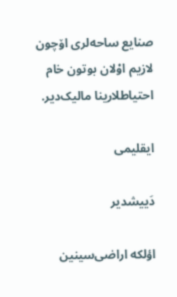صنایع ساحه‌لری اۆچون لازیم اوْلان بوتون خام احتیاطلارینا مالیک‌دیر.

ایقلیمی

دَییشدیر

اؤلکه اراضی‌سینین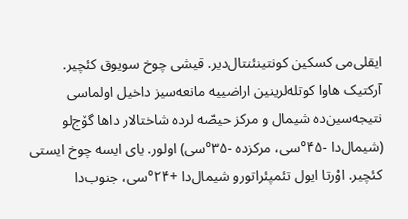ایقلی‌می کسکین کونتینئنتال‌دیر. قیشی چوخ سویوق کئچیر. آرکتیک هاوا کوتله‌لرینین اراضییه مانعه‌سیز داخیل اولماسی نتیجه‌سین‌ده شیمال و مرکز حیصّه لرده شاختالار داها گۆج‌لو (شیمال‌دا -۴۵°سی، مرکزده -۳۵°سی) اولور. یای ایسه چوخ ایستی کئچیر. اوْرتا ایول تئمپئراتورو شیمال‌دا +۲۴°سی، جنوب‌دا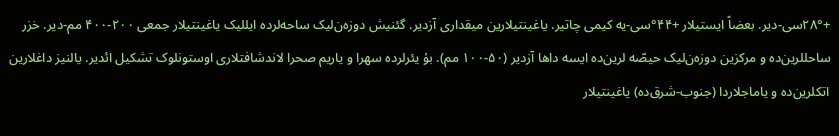+۲۸°سی-دیر. بعضاً ایستیلار +۴۴°سی-یه کیمی چاتیر. یاغینتیلارین میقداری آزدیر. گئنیش دوزه‌ن‌لیک ساحه‌لرده ایللیک یاغینتیلار جمعی ۲۰۰-۴۰۰ مم-دیر. خزر ساحللرین‌ده و مرکزین دوزه‌ن‌لیک حیصّه لرین‌ده ایسه داها آزدیر (۵۰-۱۰۰ مم). بۇ یئرلرده سهرا و یاریم صحرا لاندشافتلاری اوستونلوک تشکیل ائدیر. یالنیز داغلارین اتکلرین‌ده و یاماجلاردا (جنوب-شرق‌ده) یاغینتیلار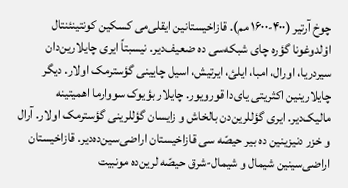چوخ آرتیر (۴۰۰-۱۶۰۰ مم). قازاخیستانین ایقلی‌می کسکین کونتینئنتال اوْلدوغونا گؤره چای شبکه‌سی ده ضعیف‌دیر. نیسبتاً ایری چایلارین‌دان سیردریا، اورال، امبا، ایلئ، ایرتیش، اسیل چایینی گؤسترمک اولار. دیگر چایلارینین اکثریتی یای‌دا قورویور. چایلار بؤیوک سووارما اهمیتینه مالیک‌دیر. ایری گؤللرین‌دن بالخاش و زایسان گؤللرینی گؤسترمک اولار. آرال و خزر دنیزینین ده بیر حیصّه سی قازاخیستان اراضی‌سین‌ده‌دیر. قازاخیستان اراضی‌سینین شیمال و شیمال-شرق حیصّه لرین‌ده مونبیت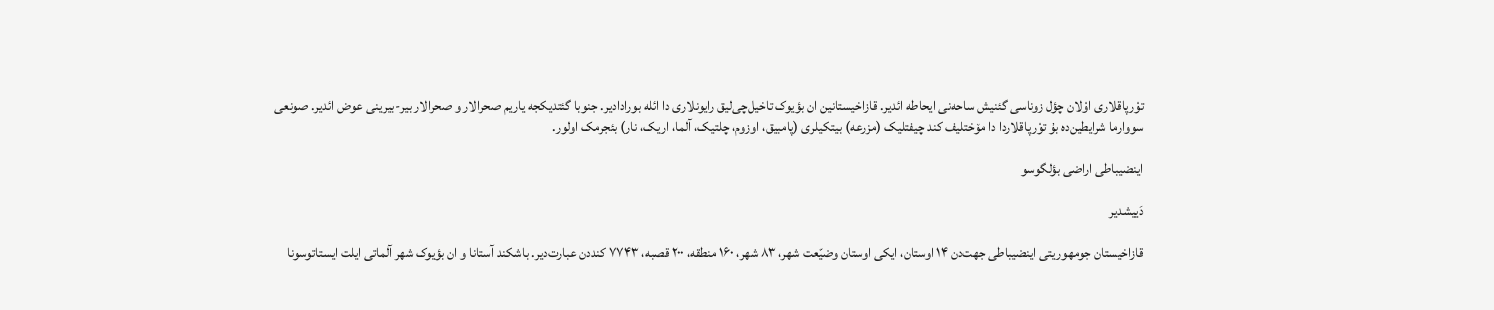توْرپاقلاری اوْلان چؤل زوناسی گئنیش ساحه‌نی ایحاطه ائدیر. قازاخیستانین ان بؤیوک تاخیل‌چی‌لیق رایونلاری دا ائله بورادادیر. جنوبا گئتدیکجه یاریم صحرالار و صحرالار بیر-بیرینی عوض ائدیر. صونعی سووارما شرایطین‌ده بۇ توْرپاقلاردا دا مۆختلیف کند چیفتلیک (مزرعه) بیتکیلری (پامبیق، اوزوم، چلتیک، آلما، اریک، نار) بئجرمک اولور.

اینضیباطی اراضی بؤلگوسو

دَییشدیر

قازاخیستان جومهوریتی اینضیباطی جهت‌دن ۱۴ اوستان، ایکی اوستان وضیّعت شهر، ۸۳ شهر، ۱۶۰ منطقه، ۲۰۰ قصبه، ۷۷۴۳ کنددن عبارت‌دیر. باشکند آستانا و ان بؤیوک شهر آلماتی ایلت ایستاتوسونا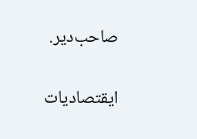صاحب‌دیر.

ایقتصادیات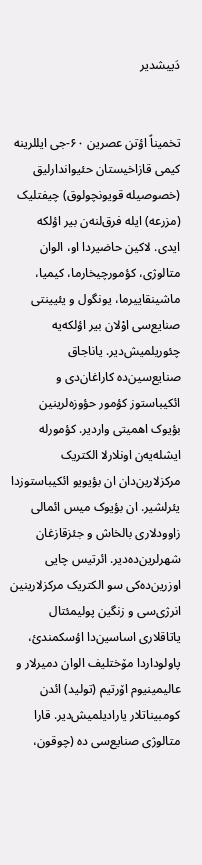دَییشدیر


تخمیناً اؤتن عصرین ۶۰-جی ایللرینه کیمی قازاخیستان حئیواندارلیق (خصوصیله قویونچولوق) چیفتلیک (مزرعه) ایله فرق‌لنه‌ن بیر اؤلکه ایدی. لاکین حاضیردا او، الوان متالوژی، کؤمورچیخارما، کیمیا، ماشینقاییرما، یونگول و یئیینتی صنایع‌سی اوْلان بیر اؤلکه‌یه چئوریلمیش‌دیر. یاناجاق صنایع‌سین‌ده کاراغان‌دی و ائکیباستوز کؤمور حؤوزه‌لرینین بؤیوک اهمیتی واردیر. کؤمورله ایشله‌یه‌ن اونلارلا الکتریک مرکزلارین‌دان ان بؤیویو ائکیباستوزدا یئرلشیر. ان بؤیوک میس ائمالی زاوودلاری بالخاش و جئزقازغان شهرلرین‌ده‌دیر. ائرتیس چایی اوزرین‌ده‌کی سو الکتریک مرکزلارینین انرژی‌سی و زنگین پولیمئتال یاتاقلاری اساسین‌دا اؤسکمندئ، پاولوداردا مۆختلیف الوان دمیرلار و عالیمینیوم اۆرتیم (تولید) ائدن کومبیناتلار یارادیلمیش‌دیر. قارا متالوژی صنایع‌سی ده (چوقون،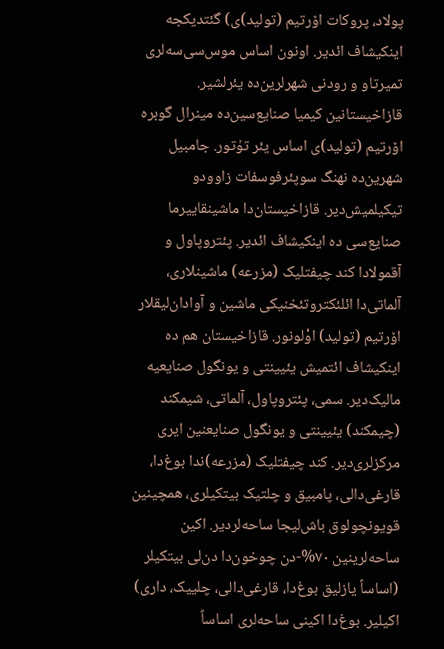پولاد، پروکات اۆرتیم (تولید)ی) گئتدیکجه اینکیشاف ائدیر. اونون اساس موس‌سی‌سه‌لری تمیرتاو و رودنی شهرلرین‌ده یئرلشیر. قازاخیستانین کیمیا صنایع‌سین‌ده مینرال گوبره اۆرتیم (تولید)ی اساس یئر تۇتور. جامبیل شهرین‌ده نهنگ سوپئرفوسفات زاوودو تیکیلمیش‌دیر. قازاخیستان‌دا ماشینقاییرما صنایع‌سی ده اینکیشاف ائدیر. پئتروپاول و آقمولادا کند چیفتلیک (مزرعه) ماشینلاری، آلماتی‌دا ائلئکتروتئخنیکی ماشین و آوادان‌لیقلار اۆرتیم (تولید) اوْلونور. قازاخیستان هم ده اینکیشاف ائتمیش یئیینتی و یونگول صنایعیه مالیک‌دیر. سمی، پئتروپاول، آلماتی، شیمکند (چیمکند) یئیینتی و یونگول صنایعنین ایری مرکزلری‌دیر. کند چیفتلیک (مزرعه)ندا بوغ‌دا، قارغی‌دالی، پامبیق و چلتیک بیتکیلری، همچینین قویونچولوق باش‌لیجا ساحه‌لردیر. اکین ساحه‌لرینین ۷۰%-دن چوخون‌دا دن‌لی بیتکیلر (اساساً یازلیق بوغ‌دا، قارغی‌دالی، چلییک، داری) اکیلیر. بوغ‌دا اکینی ساحه‌لری اساساً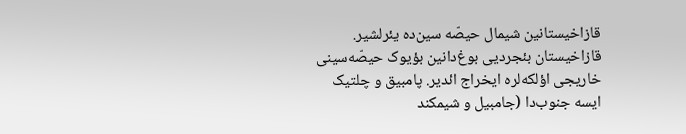قازاخیستانین شیمال حیصّه سین‌ده یئرلشیر. قازاخیستان بئجردیی بوغ‌دانین بؤیوک حیصّه‌سینی خاریجی اؤلکه‌لره ایخراج ائدیر. پامبیق و چلتیک ایسه جنوب‌دا (جامبیل و شیمکند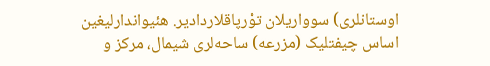اوستانلری) سوواریلان توْرپاقلاردادیر. هئیواندارلیغین اساس چیفتلیک (مزرعه) ساحه‌لری شیمال، مرکز و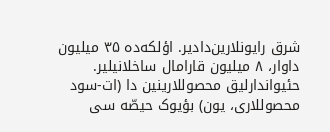شرق رایونلارین‌دادیر. اؤلکه‌ده ۳۵ میلیون داوار، ۸ میلیون قارامال ساخلانیلیر. حئیواندارلیق محصوللارینین دا (ات-سود محصوللاری، یون) بؤیوک حیصّه سی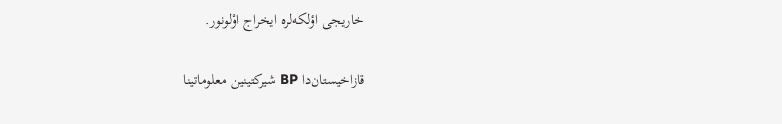خاریجی اؤلکه‌لره ایخراج اوْلونور.

قازاخیستان‌دا BP شیرکتینین معلوماتینا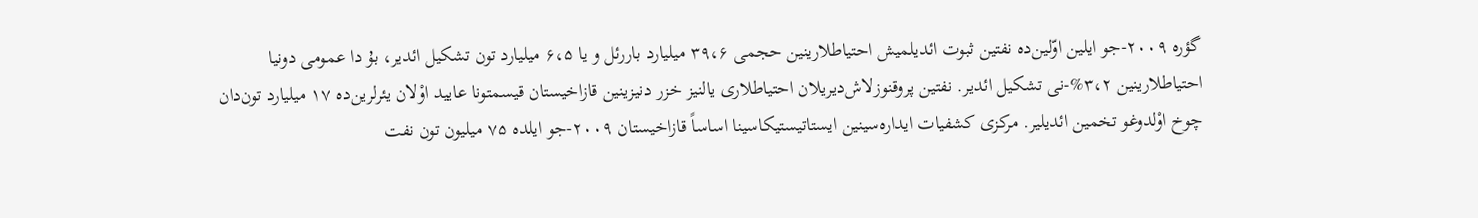گؤره ۲۰۰۹-جو ایلین اوّلین‌ده نفتین ثبوت ائدیلمیش احتیاطلارینین حجمی ۳۹،۶ میلیارد باررئل و یا ۶،۵ میلیارد تون تشکیل ائدیر، بۇ دا عمومی دونیا احتیاطلارینین ۳،۲%-نی تشکیل ائدیر. نفتین پروقنوزلاش‌دیریلان احتیاطلاری یالنیز خزر دنیزینین قازاخیستان قیسمتونا عایید اوْلان یئرلرین‌ده ۱۷ میلیارد تون‌دان چوخ اوْلدوغو تخمین ائدیلیر. مرکزی کشفیات ایداره‌سینین ایستاتیستیکاسینا اساساً قازاخیستان ۲۰۰۹-جو ایلده ۷۵ میلیون تون نفت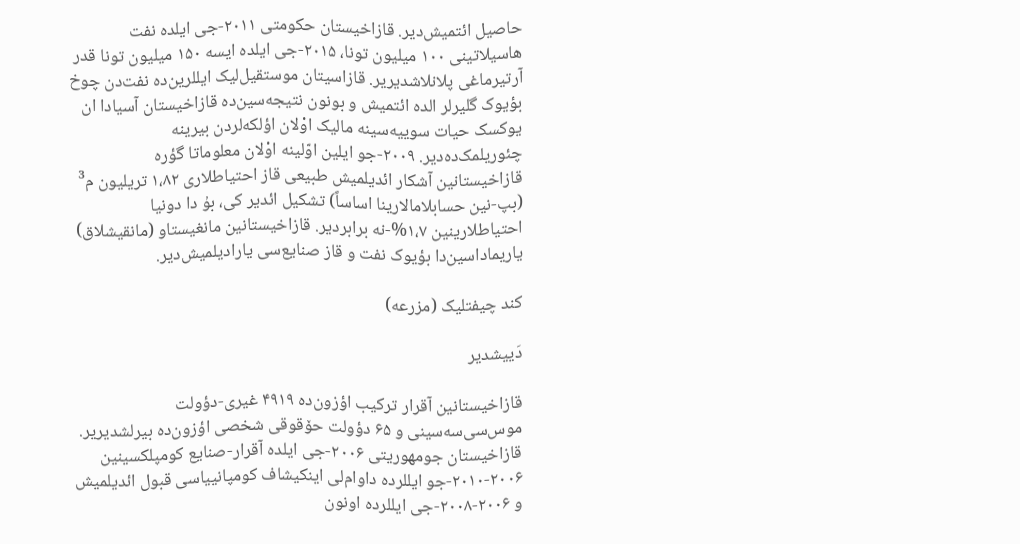حاصیل ائتمیش‌دیر. قازاخیستان حکومتی ۲۰۱۱-جی ایلده نفت هاسیلاتینی ۱۰۰ میلیون تونا، ۲۰۱۵-جی ایلده ایسه ۱۵۰ میلیون تونا قدر آرتیرماغی پلانلاشدیریر. قازاسیتان موستقیل‌لیک ایللرین‌ده نفت‌دن چوخ بؤیوک گلیرلر الده ائتمیش و بونون نتیجه‌سین‌ده قازاخیستان آسیادا ان یوکسک حیات سوییه‌سینه مالیک اوْلان اؤلکه‌لردن بیرینه چئوریلمک‌ده‌دیر. ۲۰۰۹-جو ایلین اوّلینه اوْلان معلوماتا گؤره قازاخیستانین آشکار ائدیلمیش طبیعی قاز احتیاطلاری ۱،۸۲ تریلیون م³ (بپ-نین حسابلامالارینا اساساً) تشکیل ائدیر کی، بۇ دا دونیا احتیاطلارینین ۱،۷%-نه برابردیر. قازاخیستانین مانغیستاو (مانقیشلاق) یاریماداسین‌دا بؤیوک نفت و قاز صنایع‌سی یارادیلمیش‌دیر.

کند چیفتلیک (مزرعه)

دَییشدیر

قازاخیستانین آقرار ترکیب اؤزون‌ده ۴۹۱۹ غیری-دؤولت موس‌سی‌سه‌سینی و ۶۵ دؤولت حۆقوقی شخصی اؤزون‌ده بیرلشدیریر. قازاخیستان جومهوریتی ۲۰۰۶-جی ایلده آقرار-صنایع کومپلکسینین ۲۰۰۶-۲۰۱۰-جو ایللرده داوام‌لی اینکیشاف کومپانییاسی قبول ائدیلمیش و ۲۰۰۶-۲۰۰۸-جی ایللرده اونون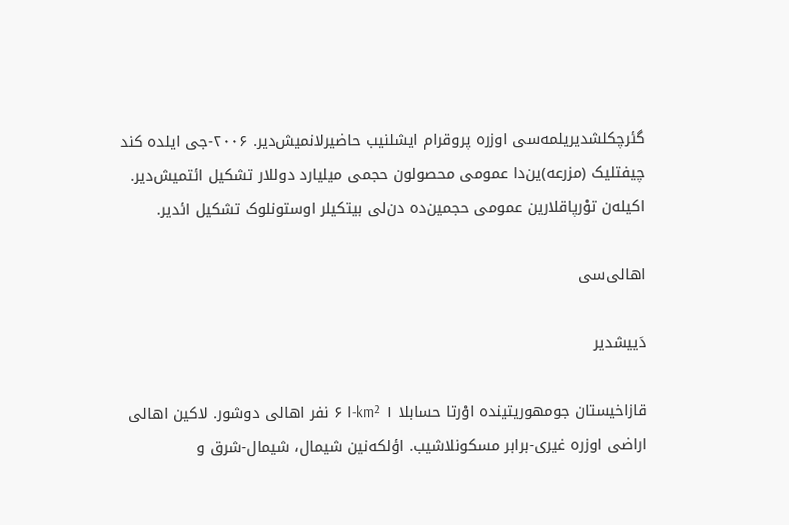گئرچکلشدیریلمه‌سی اوزره پروقرام ایشلنیب حاضیرلانمیش‌دیر. ۲۰۰۶-جی ایلده کند چیفتلیک (مزرعه)ین‌دا عمومی محصولون حجمی میلیارد دوللار تشکیل ائتمیش‌دیر. اکیله‌ن توْرپاقلارین عمومی حجمین‌ده دن‌لی بیتکیلر اوستونلوک تشکیل ائدیر.

اهالی‌سی

دَییشدیر

قازاخیستان جومهوریتینده اوْرتا حسابلا ۱ km²-ا ۶ نفر اهالی دوشور. لاکین اهالی اراضی اوزره غیری-برابر مسکونلاشیب. اؤلکه‌نین شیمال، شیمال-شرق و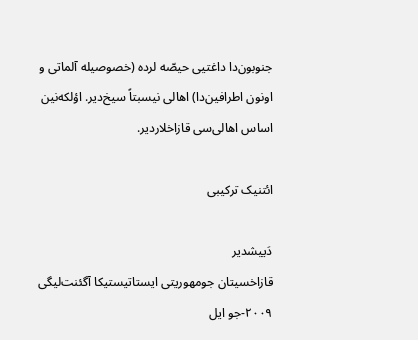جنوبون‌دا داغتیی حیصّه لرده (خصوصیله آلماتی و اونون اطرافین‌دا) اهالی نیسبتاً سیخ‌دیر. اؤلکه‌نین اساس اهالی‌سی قازاخلاردیر.

ائتنیک ترکیبی

دَییشدیر
قازاخسیتان جومهوریتی ایستاتیستیکا آگئنت‌لیگی ۲۰۰۹-جو ایل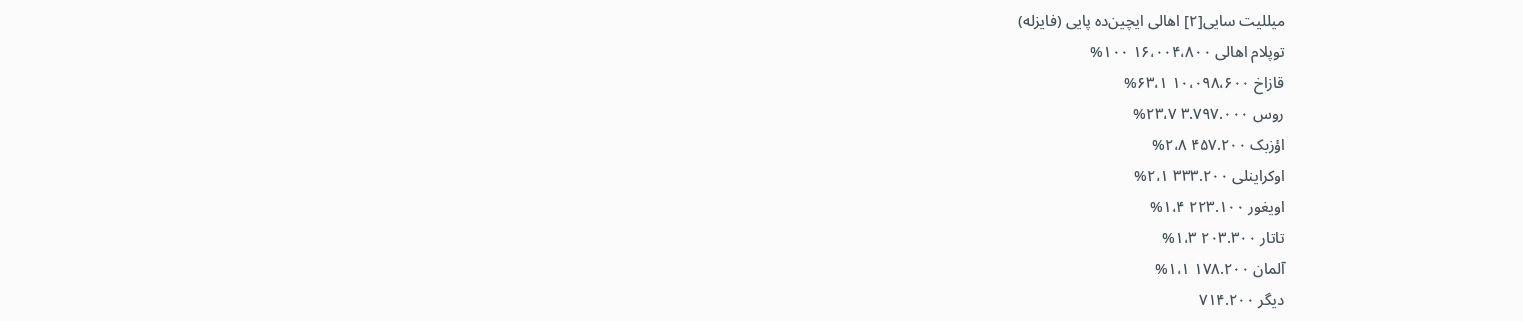میللیت سایی[۲] اهالی ایچین‌ده پایی (فایزله)
توپلام اهالی ۱۶،۰۰۴،۸۰۰ ۱۰۰%
قازاخ ۱۰،۰۹۸،۶۰۰ ۶۳،۱%
روس ۳.۷۹۷.۰۰۰ ۲۳،۷%
اؤزبک ۴۵۷.۲۰۰ ۲،۸%
اوکراینلی ۳۳۳.۲۰۰ ۲،۱%
اویغور ۲۲۳.۱۰۰ ۱،۴%
تاتار ۲۰۳.۳۰۰ ۱،۳%
آلمان ۱۷۸.۲۰۰ ۱،۱%
دیگر ۷۱۴.۲۰۰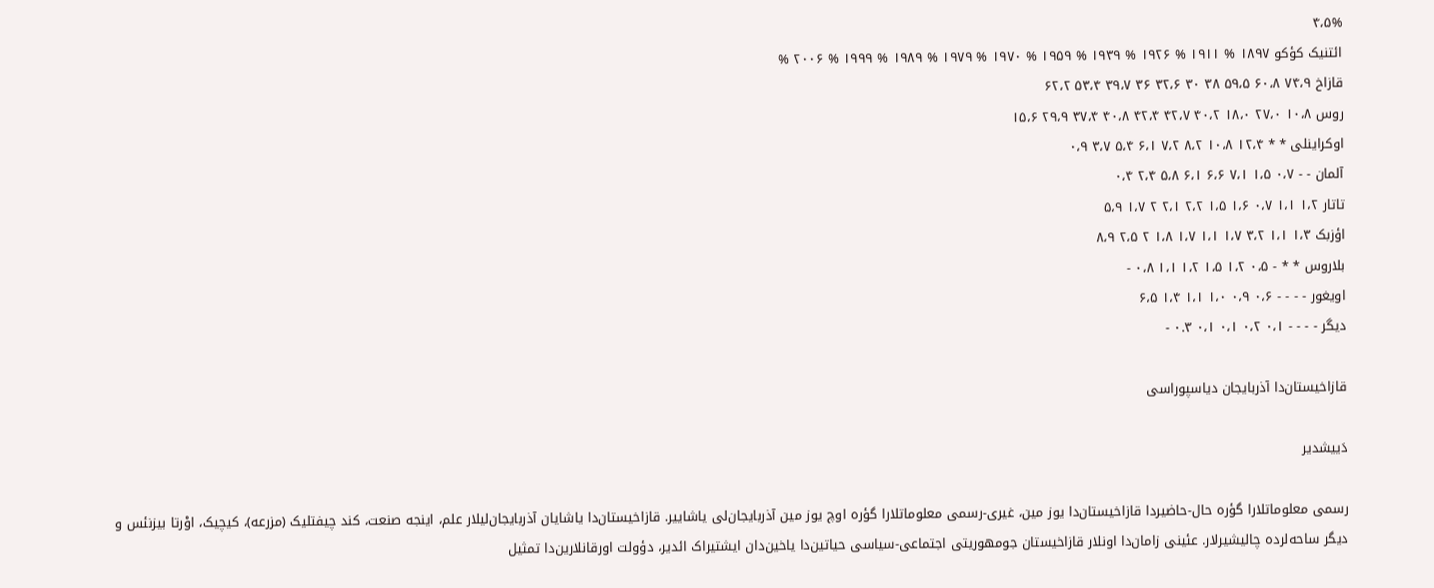۴،۵%
ائتنیک کؤکو ۱۸۹۷ % ۱۹۱۱ % ۱۹۲۶ % ۱۹۳۹ % ۱۹۵۹ % ۱۹۷۰ % ۱۹۷۹ % ۱۹۸۹ % ۱۹۹۹ % ۲۰۰۶ %
قازاخ ۷۴،۹ ۶۰،۸ ۵۹،۵ ۳۸ ۳۰ ۳۲،۶ ۳۶ ۳۹،۷ ۵۳،۴ ۶۲،۲
روس ۱۰،۸ ۲۷،۰ ۱۸،۰ ۴۰،۲ ۴۲،۷ ۴۲،۴ ۴۰،۸ ۳۷،۴ ۲۹،۹ ۱۵،۶
اوکراینلی * * ۱۲،۴ ۱۰،۸ ۸،۲ ۷،۲ ۶،۱ ۵،۴ ۳،۷ ۰،۹
آلمان - - ۰،۷ ۱،۵ ۷،۱ ۶،۶ ۶،۱ ۵،۸ ۲،۴ ۰،۴
تاتار ۱،۲ ۱،۱ ۰،۷ ۱،۶ ۱،۵ ۲،۲ ۲،۱ ۲ ۱،۷ ۵،۹
اؤزبک ۱،۳ ۱،۱ ۳،۲ ۱،۷ ۱،۱ ۱،۷ ۱،۸ ۲ ۲،۵ ۸،۹
بلاروس * * - ۰،۵ ۱،۲ ۱،۵ ۱،۲ ۱،۱ ۰،۸ -
اویغور - - - - ۰،۶ ۰،۹ ۱،۰ ۱،۱ ۱،۴ ۶،۵
دیگر - - - - ۰،۱ ۰،۲ ۰،۱ ۰،۱ ۰.۳ -

قازاخیستان‌دا آذربایجان دیاسپوراسی

دَییشدیر

رسمی معلوماتلارا گؤره حال-حاضیردا قازاخیستان‌دا یوز مین، غیری-رسمی معلوماتلارا گؤره اوچ یوز مین آذربایجان‌لی یاشاییر. قازاخیستان‌دا یاشایان آذربایجان‌لیلار علم، اینجه صنعت، کند چیفتلیک (مزرعه)، کیچیک، اوْرتا بیزنئس و دیگر ساحه‌لرده چالیشیرلار. عئینی زامان‌دا اونلار قازاخیستان جومهوریتی اجتماعی-سیاسی حیاتین‌دا یاخین‌دان ایشتیراک ائدیر، دؤولت اورقانلارین‌دا تمثیل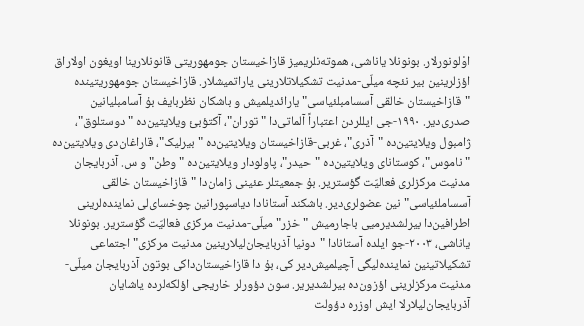اوْلونورلار. بونونلا یاناشی، هموته‌نلریمیز قازاخیستان جومهوریتی قانونلارینا اویغون اولاراق اؤزلرینین بیر نئچه میلّی-مدنیت تشکیلاتلارینی یاراتمیشلار. قازاخیستان جومهوریتینده "قازاخیستان خالقی آسسامبلئیاسی" یارائدیلمیش و باشکان نظربایف بۇ آسامبلیانین صدری‌دیر. ۱۹۹۰-جی ایللردن اعتباراً آلماتی‌دا "توران"، آکتؤبئ ویلایتین‌ده "دوستلوق"، ژامبول ویلایتین‌ده "آذری"، غربی-قازاخیستان ویلایتین‌ده "بیرلیک"، قاراغان‌دی ویلایتین‌ده "ناموس"، کوستانای ویلایتین‌ده "حیدر"، پاولودار ویلایتین‌ده "وطن" و س. آذربایجان مدنیت مرکزلری فعالیّت گؤستریر. بۇ جمعیتلر عئینی زامان‌دا "قازاخیستان خالقی آسساملئیاسی"نین عضولری‌دیر. باشکند آستانادا دیاسپورانین چوخسای‌لی نماینده‌لرینی اطرافین‌دا بیرلشدیرمیی باجارمیش "خزر" میلّی-مدنیت مرکزی فعالیّت گؤستریر. بونونلا یاناشی، ۲۰۰۳-جو ایلده آستانادا "دونیا آذربایجان‌لیلارینین مدنیت مرکزی" اجتماعی تشکیلاتینین نماینده‌لیگی آچیلمیش‌دیر کی، بۇ دا قازاخیستان‌داکی بوتون آذربایجان میلّی-مدنیت مرکزلرینی اؤزون‌ده بیرلشدیریر. سون دؤورلر خاریجی اؤلکه‌لرده یاشایان آذربایجان‌لیلارلا ایش اوزره دؤولت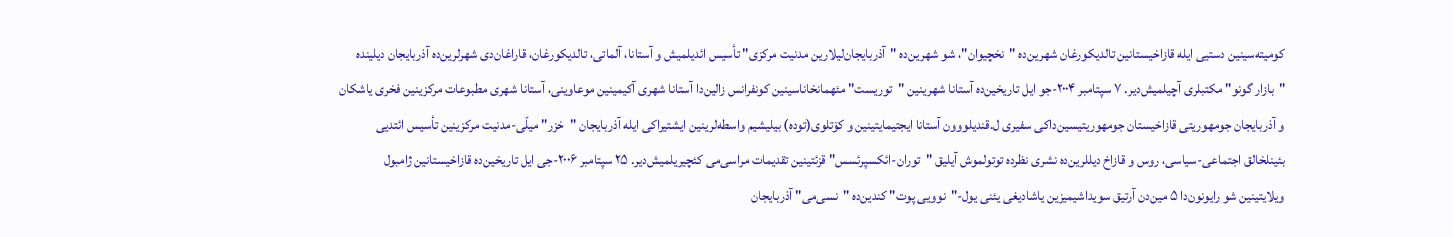کومیته‌سینین دستیی ایله قازاخیستانین تالدیکورغان شهرین‌ده "نخچیوان"، شو شهرین‌ده "آذربایجان‌لیلارین مدنیت مرکزی" تأسیس ائدیلمیش و آستانا، آلماتی، تالدیکورغان، قاراغان‌دی شهرلرین‌ده آذربایجان دیلینده "بازار گونو" مکتبلری آچیلمیش‌دیر. ۷ سپتامبر ۲۰۰۴-جو ایل تاریخین‌ده آستانا شهرینین "توریست" مئهمانخاناسینین کونفرانس زالین‌دا آستانا شهری آکیمینین موعاوینی، آستانا شهری مطبوعات مرکزینین فخری یاشکان و آذربایجان جومهوریتی قازاخیستان جومهوریتیسین‌داکی سفیری ل.قندیلووون آستانا ایجتیمایتینین و کۆتلوی(توده) بیلیشیم واسطه‌لرینین ایشتیراکی ایله آذربایجان "خزر" میلّی-مدنیت مرکزینین تأسیس ائتدیی بئینلخالق اجتماعی-سیاسی، روس و قازاخ دیللرین‌ده نشری نظرده توتولموش آیلیق "توران-ائکسپرئسس" قزئتینین تقدیمات مراسی‌می کئچیریلمیش‌دیر. ۲۵ سپتامبر ۲۰۰۶-جی ایل تاریخین‌ده قازاخیستانین ژامبول ویلایتینین شو رایونون‌دا ۵ مین‌دن آرتیق سویداشیمیزین یاشادیغی یئنی یول-"نوویی پوت" کندین‌ده "نسی‌می" آذربایجان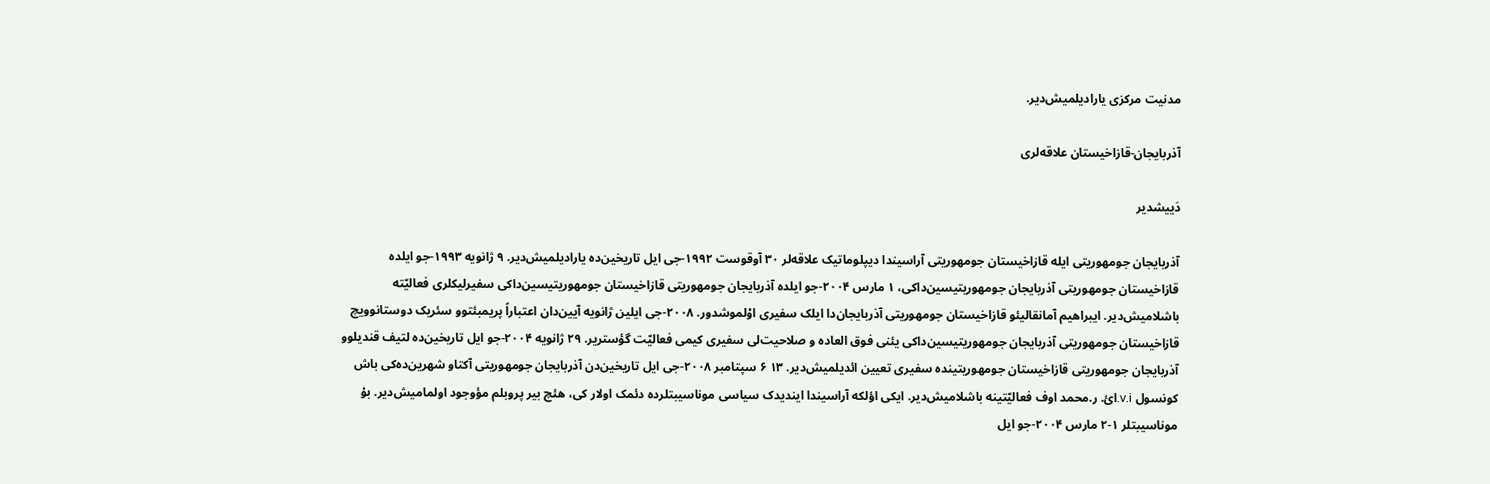مدنیت مرکزی یارادیلمیش‌دیر.

آذربایجان-قازاخیستان علاقه‌لری

دَییشدیر

آذربایجان جومهوریتی ایله قازاخیستان جومهوریتی آراسیندا دیپلوماتیک علاقه‌لر ۳۰ آوقوست ۱۹۹۲-جی ایل تاریخین‌ده یارادیلمیش‌دیر. ۹ ژانویه ۱۹۹۳-جو ایلده قازاخیستان جومهوریتی آذربایجان جومهوریتیسین‌داکی، ۱ مارس ۲۰۰۴-جو ایلده آذربایجان جومهوریتی قازاخیستان جومهوریتیسین‌داکی سفیرلیکلری فعالیّته باشلامیش‌دیر. ایبراهیم آمانقالیئو قازاخیستان جومهوریتی آذربایجان‌دا ایلک سفیری اوْلموشدور. ۲۰۰۸-جی ایلین ژانویه آیین‌دان اعتباراً پریمبئتوو سئریک دوستانوویچ قازاخیستان جومهوریتی آذربایجان جومهوریتیسین‌داکی یئنی فوق العاده و صلاحیت‌لی سفیری کیمی فعالیّت گؤستریر. ۲۹ ژانویه ۲۰۰۴-جو ایل تاریخین‌ده لتیف قندیلوو آذربایجان جومهوریتی قازاخیستان جومهوریتینده سفیری تعیین ائدیلمیش‌دیر. ۱۳ ۶ سپتامبر ۲۰۰۸-جی ایل تاریخین‌دن آذربایجان جومهوریتی آکتاو شهرین‌ده‌کی باش کونسول v.i.ائ. ر.محمد اوف فعالیّتینه باشلامیش‌دیر. ایکی اؤلکه آراسیندا ایندیدک سیاسی موناسیبتلرده دئمک اولار کی، هئچ بیر پروبلم مؤوجود اولمامیش‌دیر. بۇ موناسیبتلر ۱-۲ مارس ۲۰۰۴-جو ایل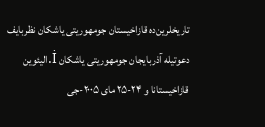تاریخلرین‌ده قازاخیستان جومهوریتی یاشکان نظربایف دعوتیله آذربایجان جومهوریتی یاشکان İ.الیئوین قازاخیستانا و ۲۴-۲۵ مای ۲۰۰۵-جی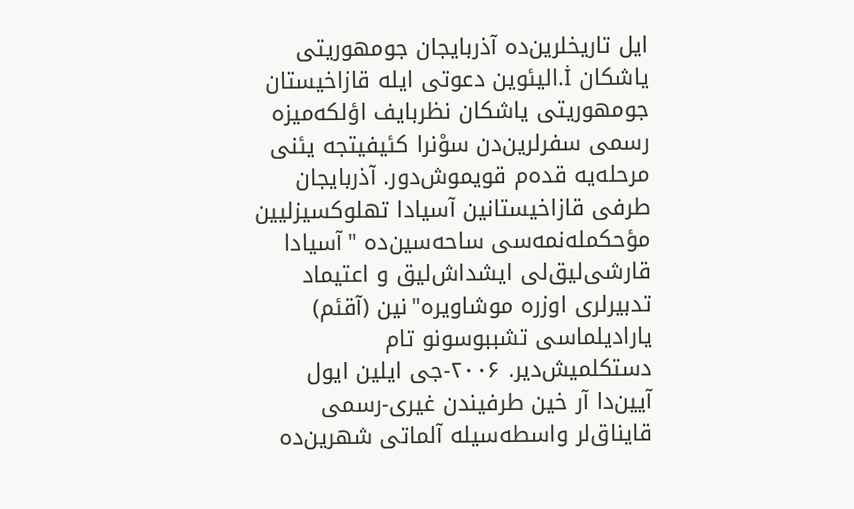ایل تاریخلرین‌ده آذربایجان جومهوریتی یاشکان İ.الیئوین دعوتی ایله قازاخیستان جومهوریتی یاشکان نظربایف اؤلکه‌میزه رسمی سفرلرین‌دن سوْنرا کئیفیتجه یئنی مرحله‌یه قده‌م قویموش‌دور. آذربایجان طرفی قازاخیستانین آسیادا تهلوکسیزلیین مؤحکمله‌نمه‌سی ساحه‌سین‌ده "آسیادا قارشی‌لیق‌لی ایشداش‌لیق و اعتیماد تدبیرلری اوزره موشاویره"نین (آقئم) یارادیلماسی تشببوسونو تام دستکلمیش‌دیر. ۲۰۰۶-جی ایلین ایول آیین‌دا آر خین طرفیندن غیری-رسمی قایناق‌لر واسطه‌سیله آلماتی شهرین‌ده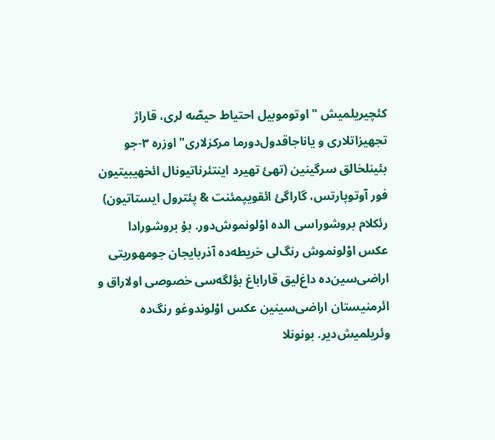کئچیریلمیش "اوتوموبیل احتیاط حیصّه لری، قاراژ تجهیزاتلاری و یاناجاقدول‌دورما مرکزلاری" اوزره ۳-جو بئینلخالق سرگینین (تهئ تهیرد اینتئرناتیونال ائخهیبیتیون فور آوتوپارتس، گاراگئ ائقویپمئنت & پئترول ایستاتیون) رئکلام بروشوراسی الده اوْلونموش‌دور. بۇ بروشورادا عکس اوْلونموش رنگ‌لی خریطه‌ده آذربایجان جومهوریتی اراضی‌سین‌ده داغ‌لیق قاراباغ بؤلگه‌سی خصوصی اولاراق و ائرمنیستان اراضی‌سینین عکس اوْلوندوغو رنگ‌ده وئریلمیش‌دیر. بونونلا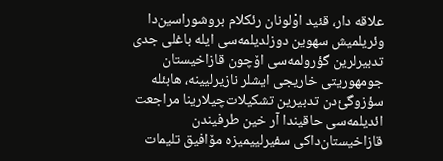علاقه دار، قئید اوْلونان رئکلام بروشوراسین‌دا وئریلمیش سهوین دوزلدیلمه‌سی ایله باغلی جدی تدبیرلرین گؤرولمه‌سی اۆچون قازاخیستان جومهوریتی خاریجی ایشلر نازیرلیینه، هابئله سؤزوگئ‌دن تدبیرین تشکیلات‌چیلارینا مراجعت ائدیلمه‌سی حاقیندا آر خین طرفیندن قازاخیستان‌داکی سفیرلییمیزه مۆافیق تلیمات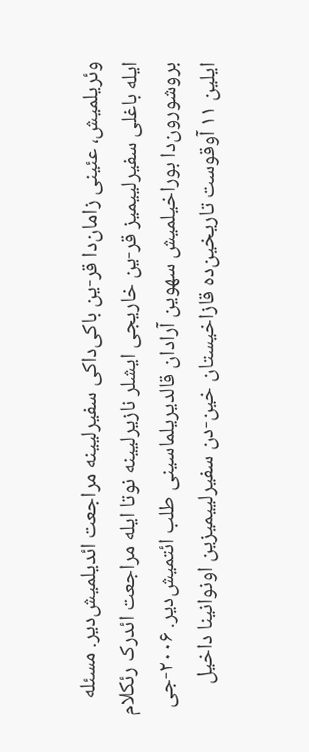وئریلمیش، عئینی زامان‌دا قر-ین باکی‌داکی سفیرلیینه مراجعت ائدیلمیش‌دیر. مسئله ایله باغلی سفیرلییمیز قر-ین خاریجی ایشلر نازیرلیینه نوتا ایله مراجعت ائدرک رئکلام بروشورون‌دا بوراخیلمیش سهوین آرادان قالدیریلماسینی طلب ائتمیش‌دیر. ۲۰۰۶-جی ایلین ۱۱ آوقوست تاریخین‌ده قازاخیستان خین-دن سفیرلییمیزین اونوانینا داخیل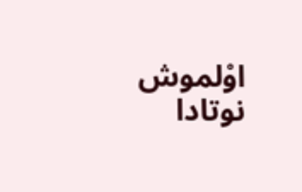اوْلموش نوتادا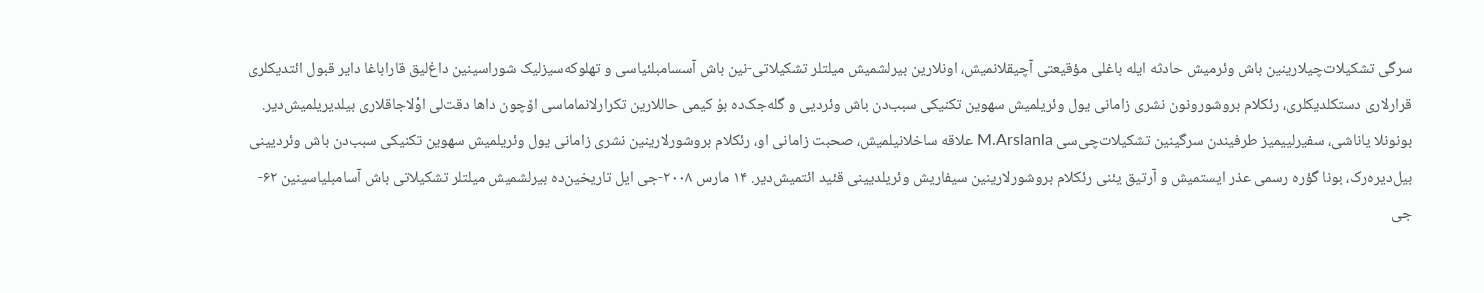سرگی تشکیلات‌چیلارینین باش وئرمیش حادثه ایله باغلی مؤقیعتی آچیقلانمیش، اونلارین بیرلشمیش میلتلر تشکیلاتی-نین باش آسسامبلئیاسی و تهلوکه‌سیزلیک شوراسینین داغ‌لیق قاراباغا دایر قبول ائتدیکلری قرارلاری دستکلدیکلری، رئکلام بروشورونون نشری زامانی یول وئریلمیش سهوین تکنیکی سبب‌دن باش وئردیی و گله‌جک‌ده بۇ کیمی حاللارین تکرارلانماماسی اۆچون داها دقت‌لی اوْلاجاقلاری بیلدیریلمیش‌دیر. بونونلا یاناشی، سفیرلییمیز طرفیندن سرگینین تشکیلات‌چی‌سی M.Arslanla علاقه ساخلانیلمیش، صحبت زامانی او، رئکلام بروشورلارینین نشری زامانی یول وئریلمیش سهوین تکنیکی سبب‌دن باش وئردیینی بیل‌دیره‌رک، بونا گؤره رسمی عذر ایستمیش و آرتیق یئنی رئکلام بروشورلارینین سیفاریش وئریلدیینی قئید ائتمیش‌دیر. ۱۴ مارس ۲۰۰۸-جی ایل تاریخین‌ده بیرلشمیش میلتلر تشکیلاتی باش آسامبلیاسینین ۶۲-جی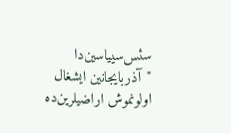سئس‌سییاسین‌دا "آذربایجانین ایشغال اولونموش اراضیلرین‌ده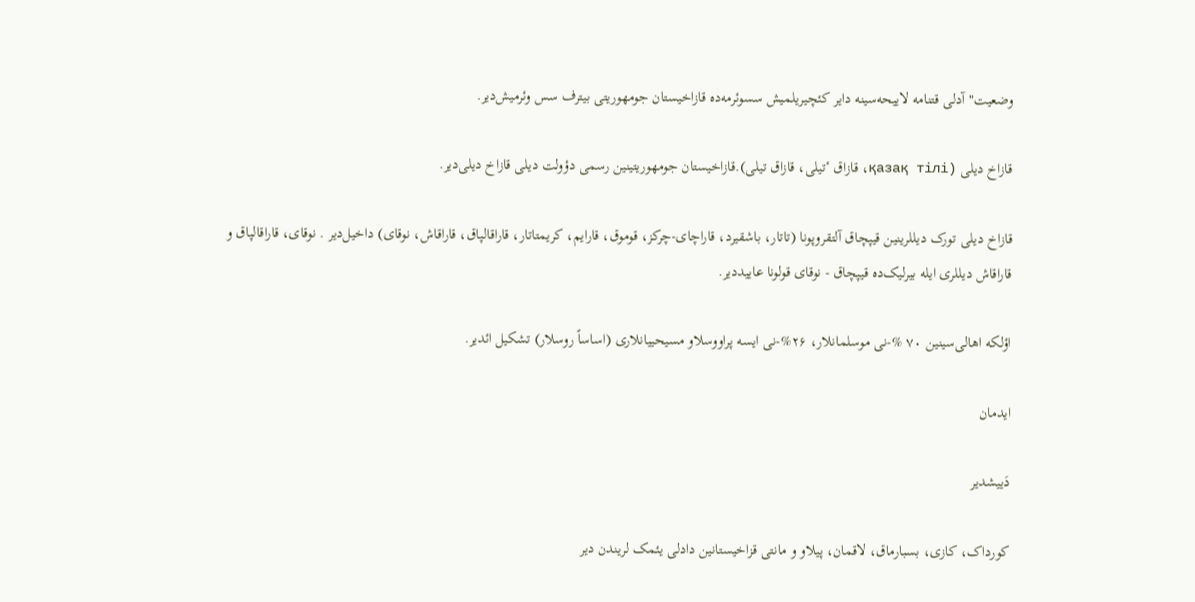وضعیت" آدلی قتنامه لاییحه‌سینه دایر کئچیریلمیش سسوئرمه‌ده قازاخیستان جومهوریتی بیترف سس وئرمیش‌دیر.

قازاخ دیلی (қазақ тілі، قازاق ٴتیلی، قازاق تیلی).قازاخیستان جومهوریتینین رسمی دؤولت دیلی قازاخ دیلی‌دیر.

قازاخ دیلی تورک دیللرینین قیپچاق آلتقروپونا (تاتار، باشقیرد، قاراچای-چرکز، قوموق، قارایم، کریمتاتار، قاراقالپاق، قاراقاش، نوقای) داخیل‌دیر . نوقای، قاراقالپاق و قاراقاش دیللری ایله بیرلیک‌ده قیپچاق - نوقای قولونا عاییددیر.

اؤلکه اهالی‌سینین ۷۰ %-نی موسلمانلار، ۲۶%-نی ایسه پراووسلاو مسیحییانلاری (اساساً روسلار) تشکیل ائدیر.

ایدمان

دَییشدیر

کورداک، کازی، بسبارماق، لاقمان، پیلاو و مانتی قزاخیستانین دادلی یئمک لریندن دیر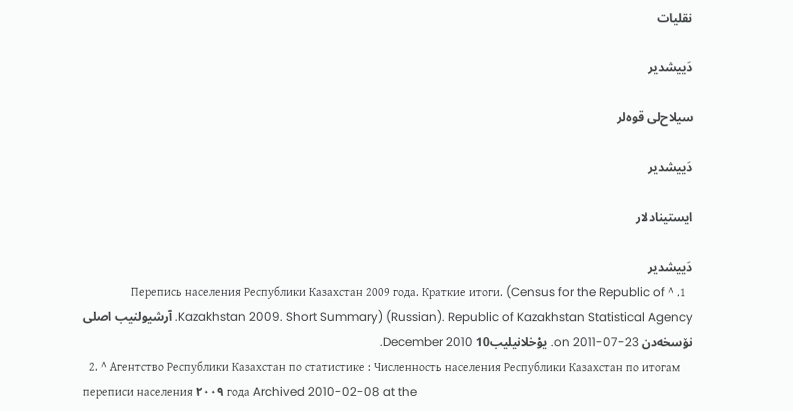نقلیات

دَییشدیر

سیلاح‌لی قوه‌لر

دَییشدیر

ایستینادلار

دَییشدیر
  1. ^ Перепись населения Республики Казахстан 2009 года. Краткие итоги. (Census for the Republic of Kazakhstan 2009. Short Summary) (Russian). Republic of Kazakhstan Statistical Agency. آرشیولنیب اصلی نۆسخه‌دن on 2011-07-23. یوْخلانیلیب10 December 2010.
  2. ^ Агентство Республики Казахстан по статистике : Численность населения Республики Казахстан по итогам переписи населения ۲۰۰۹ года Archived 2010-02-08 at the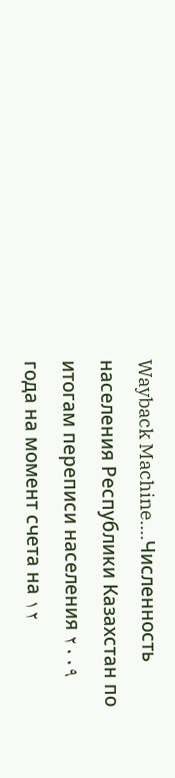Wayback Machine....Численность населения Республики Казахстан по итогам переписи населения ۲۰۰۹ года на момент счета на ۱۲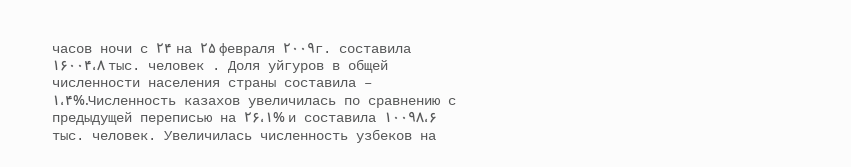часов ночи с ۲۴ на ۲۵ февраля ۲۰۰۹г. составила ۱۶۰۰۴،۸ тыс. человек . Доля уйгуров в общей численности населения страны составила – ۱،۴%.Численность казахов увеличилась по сравнению с предыдущей переписью на ۲۶،۱% и составила ۱۰۰۹۸،۶ тыс. человек. Увеличилась численность узбеков на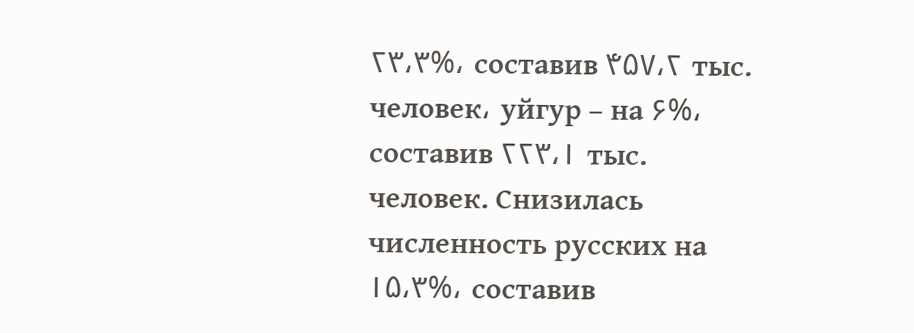۲۳،۳%، составив ۴۵۷،۲ тыс. человек، уйгур – на ۶%، составив ۲۲۳،۱ тыс. человек. Снизилась численность русских на ۱۵،۳%، составив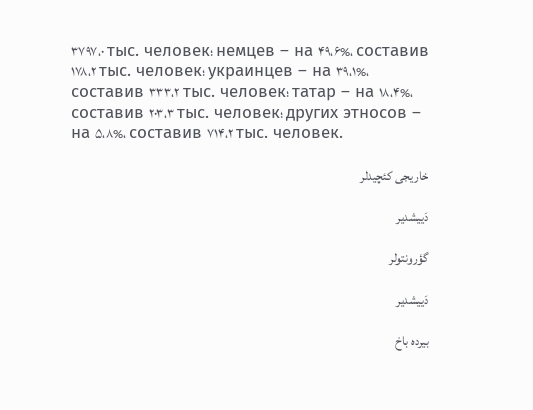۳۷۹۷،۰ тыс. человек؛ немцев – на ۴۹،۶%، составив ۱۷۸،۲ тыс. человек؛ украинцев – на ۳۹،۱%، составив ۳۳۳،۲ тыс. человек؛ татар – на ۱۸،۴%، составив ۲۰۳،۳ тыс. человек؛ других этносов – на ۵،۸%، составив ۷۱۴،۲ тыс. человек.

خاریجی کئچیدلر

دَییشدیر

گؤرونتولر

دَییشدیر

بیرده باخ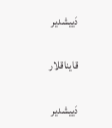دَییشدیر

قایناقلار

دَییشدیر